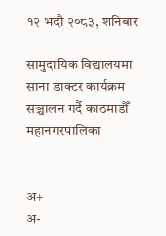१२ भदौ २०८३, शनिबार

सामुदायिक विद्यालयमा साना डाक्टर कार्यक्रम सञ्चालन गर्दै काठमाडौँ महानगरपालिका


अ+
अ-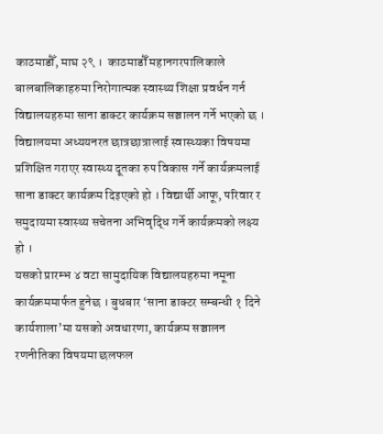काठमाडौँ, माघ २९ ।  काठमाडौँ महानगरपालिकाले बालबालिकाहरुमा निरोगात्मक स्वास्थ्य शिक्षा प्रवर्धन गर्न विद्यालयहरुमा साना डाक्टर कार्यक्रम सञ्चालन गर्ने भएको छ । विद्यालयमा अध्ययनरत छात्रछात्रालाई स्वास्थ्यका विषयमा प्रशिक्षित गराएर स्वास्थ्य दूतका रुप विकास गर्ने कार्यक्रमलाई साना डाक्टर कार्यक्रम दिइएको हो । विद्यार्थी आफू, परिवार र समुदायमा स्वास्थ्य सचेतना अभिवृद्धि गर्ने कार्यक्रमको लक्ष्य हो ।
यसको प्रारम्भ ४ वटा सामुदायिक विद्यालयहरुमा नमूना कार्यक्रममार्फत हुनेछ । बुधबार ‘साना डाक्टर सम्बन्धी १ दिने कार्यशाला’मा यसको अवधारणा, कार्यक्रम सञ्चालन रणनीतिका विषयमा छलफल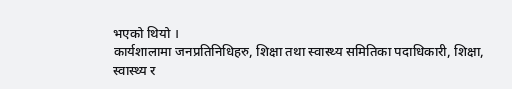भएको थियो ।
कार्यशालामा जनप्रतिनिधिहरु, शिक्षा तथा स्वास्थ्य समितिका पदाधिकारी, शिक्षा, स्वास्थ्य र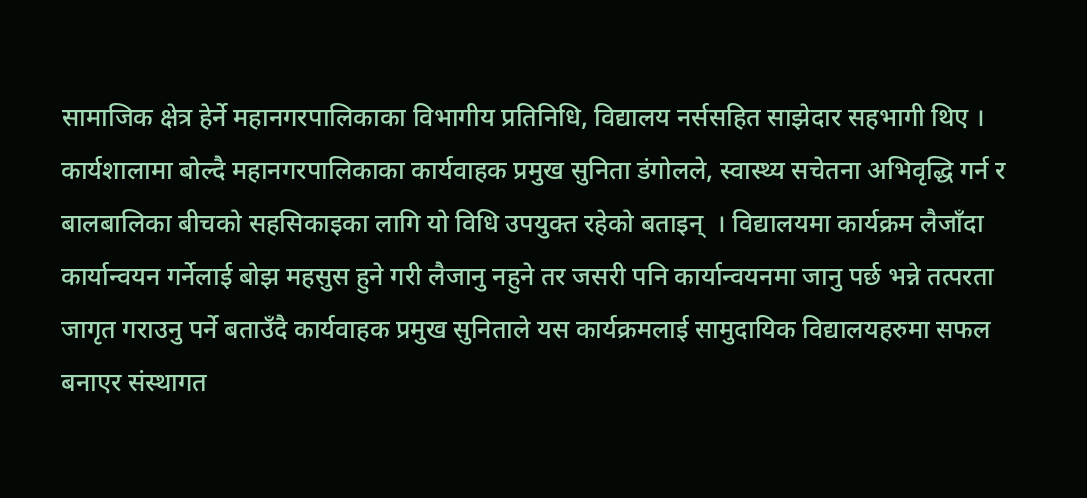सामाजिक क्षेत्र हेर्ने महानगरपालिकाका विभागीय प्रतिनिधि, विद्यालय नर्ससहित साझेदार सहभागी थिए ।
कार्यशालामा बोल्दै महानगरपालिकाका कार्यवाहक प्रमुख सुनिता डंगोलले, स्वास्थ्य सचेतना अभिवृद्धि गर्न र बालबालिका बीचको सहसिकाइका लागि यो विधि उपयुक्त रहेको बताइन्  । विद्यालयमा कार्यक्रम लैजाँदा कार्यान्वयन गर्नेलाई बोझ महसुस हुने गरी लैजानु नहुने तर जसरी पनि कार्यान्वयनमा जानु पर्छ भन्ने तत्परता जागृत गराउनु पर्ने बताउँदै कार्यवाहक प्रमुख सुनिताले यस कार्यक्रमलाई सामुदायिक विद्यालयहरुमा सफल बनाएर संस्थागत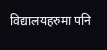विद्यालयहरुमा पनि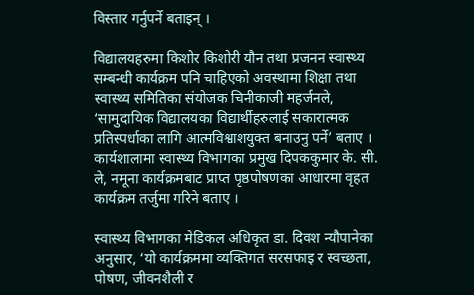विस्तार गर्नुपर्ने बताइन् ।

विद्यालयहरुमा किशोर किशोरी यौन तथा प्रजनन स्वास्थ्य सम्बन्धी कार्यक्रम पनि चाहिएको अवस्थामा शिक्षा तथा स्वास्थ्य समितिका संयोजक चिनीकाजी महर्जनले, ‘सामुदायिक विद्यालयका विद्यार्थीहरुलाई सकारात्मक प्रतिस्पर्धाका लागि आत्मविश्वाशयुक्त बनाउनु पर्ने’ बताए ।
कार्यशालामा स्वास्थ्य विभागका प्रमुख दिपककुमार के. सी. ले, नमूना कार्यक्रमबाट प्राप्त पृष्ठपोषणका आधारमा वृहत कार्यक्रम तर्जुमा गरिने बताए ।

स्वास्थ्य विभागका मेडिकल अधिकृत डा. दिवश न्यौपानेका अनुसार, ‘यो कार्यक्रममा व्यक्तिगत सरसफाइ र स्वच्छता, पोषण, जीवनशैली र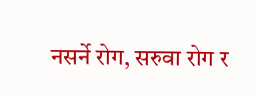नसर्ने रोग, सरुवा रोग र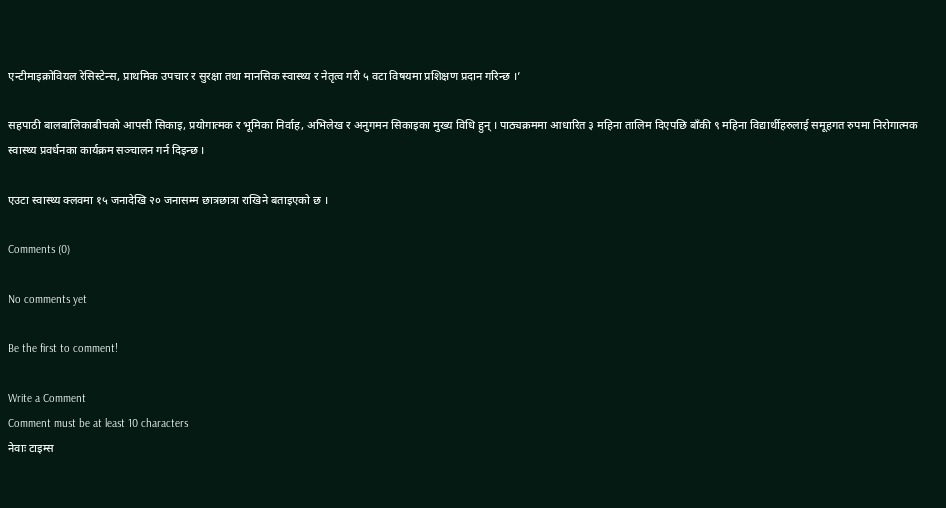एन्टीमाइक्रोवियल रेसिस्टेन्स, प्राथमिक उपचार र सुरक्षा तथा मानसिक स्वास्थ्य र नेतृत्व गरी ५ वटा विषयमा प्रशिक्षण प्रदान गरिन्छ ।’

सहपाठी बालबालिकाबीचको आपसी सिकाइ, प्रयोगात्मक र भूमिका निर्वाह, अभिलेख र अनुगमन सिकाइका मुख्य विधि हुन् । पाठ्यक्रममा आधारित ३ महिना तालिम दिएपछि बाँकी ९ महिना विद्यार्थीहरुलाई समूहगत रुपमा निरोगात्मक स्वास्थ्य प्रवर्धनका कार्यक्रम सञ्चालन गर्न दिइन्छ ।

एउटा स्वास्थ्य क्लवमा १५ जनादेखि २० जनासम्म छात्रछात्रा राखिने बताइएको छ ।

Comments (0)

No comments yet

Be the first to comment!

Write a Comment
Comment must be at least 10 characters
नेवाः टाइम्स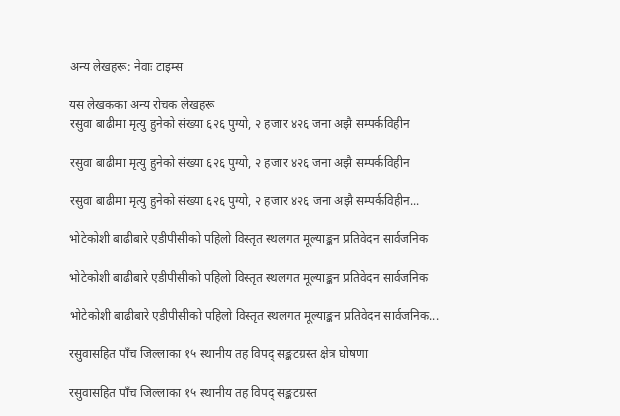अन्य लेखहरू: नेवाः टाइम्स

यस लेखकका अन्य रोचक लेखहरू
रसुवा बाढीमा मृत्यु हुनेको संख्या ६२६ पुग्यो, २ हजार ४२६ जना अझै सम्पर्कविहीन

रसुवा बाढीमा मृत्यु हुनेको संख्या ६२६ पुग्यो, २ हजार ४२६ जना अझै सम्पर्कविहीन

रसुवा बाढीमा मृत्यु हुनेको संख्या ६२६ पुग्यो, २ हजार ४२६ जना अझै सम्पर्कविहीन...

भोटेकोशी बाढीबारे एडीपीसीको पहिलो विस्तृत स्थलगत मूल्याङ्कन प्रतिवेदन सार्वजनिक

भोटेकोशी बाढीबारे एडीपीसीको पहिलो विस्तृत स्थलगत मूल्याङ्कन प्रतिवेदन सार्वजनिक

भोटेकोशी बाढीबारे एडीपीसीको पहिलो विस्तृत स्थलगत मूल्याङ्कन प्रतिवेदन सार्वजनिक...

रसुवासहित पाँच जिल्लाका १५ स्थानीय तह विपद् सङ्कटग्रस्त क्षेत्र घोषणा

रसुवासहित पाँच जिल्लाका १५ स्थानीय तह विपद् सङ्कटग्रस्त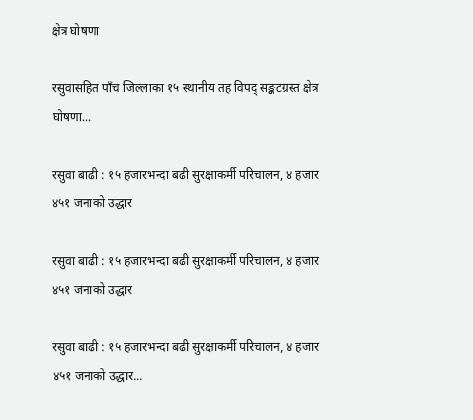क्षेत्र घोषणा

रसुवासहित पाँच जिल्लाका १५ स्थानीय तह विपद् सङ्कटग्रस्त क्षेत्र घोषणा...

रसुवा बाढी : १५ हजारभन्दा बढी सुरक्षाकर्मी परिचालन, ४ हजार ४५१ जनाको उद्धार

रसुवा बाढी : १५ हजारभन्दा बढी सुरक्षाकर्मी परिचालन, ४ हजार ४५१ जनाको उद्धार

रसुवा बाढी : १५ हजारभन्दा बढी सुरक्षाकर्मी परिचालन, ४ हजार ४५१ जनाको उद्धार...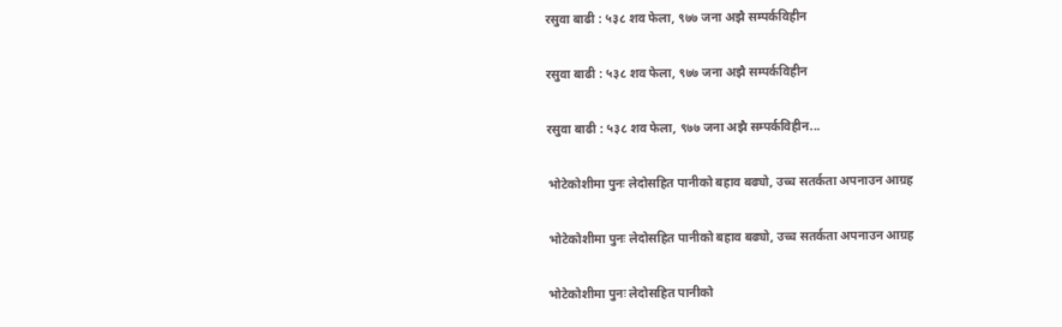रसुवा बाढी : ५३८ शव फेला, ९७७ जना अझै सम्पर्कविहीन

रसुवा बाढी : ५३८ शव फेला, ९७७ जना अझै सम्पर्कविहीन

रसुवा बाढी : ५३८ शव फेला, ९७७ जना अझै सम्पर्कविहीन...

भोटेकोशीमा पुनः लेदोसहित पानीको बहाव बढ्यो, उच्च सतर्कता अपनाउन आग्रह

भोटेकोशीमा पुनः लेदोसहित पानीको बहाव बढ्यो, उच्च सतर्कता अपनाउन आग्रह

भोटेकोशीमा पुनः लेदोसहित पानीको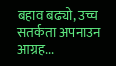बहाव बढ्यो, उच्च सतर्कता अपनाउन आग्रह...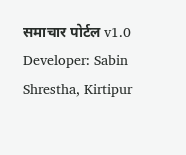समाचार पोर्टल v1.0
Developer: Sabin Shrestha, Kirtipur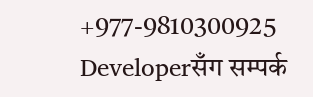+977-9810300925
Developerसँग सम्पर्क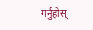गर्नुहोस्